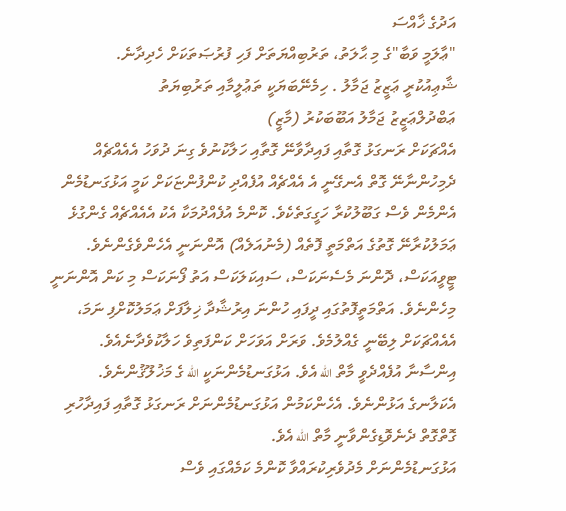އަދުގެ ޚާއްސަ
"ޢާލަމީ ވަބާ"ގެ މި ޙާލަތު، ތަރުބިއްޔަތަށް ފަހި ފުރުޞަތަކަށް ހެދިދާނެ.
ޝާޢިއުކުރީ ޢަޒީޒު ޖަމާލު . ހިމެނޭބަޔަކީ ތަޢުލީމާއި ތަރުބިޔަތު
ޢަބްދުލްޢަޒީޒު ޖަމާލު އަބޫބަކުރު (މާޒީ)
އެއްޗަކަށް ރަނގަޅު ގޮތާއި ފައިދާވާނޭ ގޮތާއި ހަލާކުނުވެ ގިނަ ދުވަހު އެއެއްޗެއް ދެމިހުންނާނޭ ގޮތް އެނގޭނީ އެ އެއްޗެއް އުފެއްދި ކުންފުންޏަކަށް ކަމީ އަޅުގަނޑުމެން އެންމެން ވެސް ގަބޫލުކުރާ ހަގީގަތެކެވެ. ކޮންމެ އުފެއްދުމަކާ އެކު އެއެއްޗެއް ގެންގުޅެ ޢަމަލުކުރާނޭ ގޮތުގެ އަތްމަތީ ފޮތެއް (މެނުއަލެއް) އޮންނަނީ އެހެންވެގެންނެވެ. ޓީވީއަކަސް، ދޮންނަ މެސެނަކަސް، ސައިކަލަކަސް އަތު ފޯނަކަސް މި ކަން އޮންނަނީ މިހެންނެވެ. އަތްމަތީފޮތުގައި ދީފައި ހުންނަ އިރުޝާދާ ޚިލާފަށް ޢަމަލުކޮށްފި ނަމަ، އެއެއްޗަކަށް ލިބޭނީ ގެއްލުމެވެ. ވަރަށް އަވަހަށް ކަންފަތިވެ ހަލާކުވެދާނެއެވެ.
އިންސާނާ އުފެއްދެވީ މާތް الله އެވެ. އަޅުގަނޑުމެންނަކީ الله ގެ މަޚުލޫޤުންނެވެ. އެކަލާނގެ އަޅުންނެވެ. އެހެންކަމުން އަޅުގަނޑުމެންނަށް ރަނގަޅު ގޮތާއި ފައިދާހުރި ގޮތްގޮތް ދެނެވޮޑިގެންވާނީ މާތް الله އެވެ.
އަޅުގަނޑުމެންނަށް މެދުވެރިކުރައްވާ ކޮންމެ ކަމެއްގައި ވެސް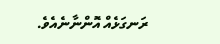ރަނގަޅެއް އޮންނާނެއެވެ.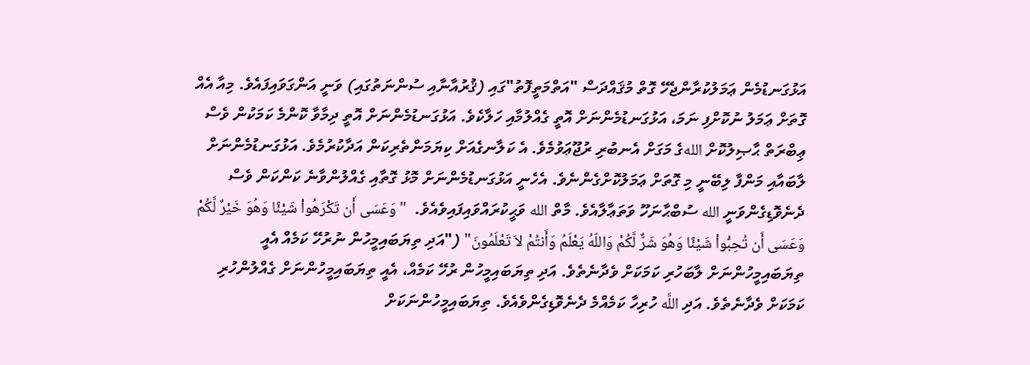އަޅުގަނޑުމެން ޢަމަލުކުރާންޖެހޭ ގޮތް މުޤައްދަސް "އަތްމަތީފޮތު"ގައި (ޤުރުއާނާއި ސުންނަތުގައި) ވަނީ އަންގަވައިފައެވެ. މިއާ އެއް ގޮތަށް ޢަމަލު ނުކޮށްފި ނަމަ، އަޅުގަނޑުމެންނަށް އޮތީ ގެއްލުމާއި ހަލާކެވެ. އަޅުގަނޑުމެންނަށް އޮތީ ދިމާވާ ކޮންމެ ކަމަކުން ވެސް ޢިބްރަތް ޙާޞިލުކޮށް اللهގެ މަގަށް އެނބުރި ރުޖޫޢަވުމެވެ. އެ ކަލާނގެއަށް ކިޔަމަންތެރިކަން އަދާކުރުމެވެ. އަޅުގަނޑުމެންނަށް ލާބައާއި މަންފާ ލިބޭނީ މި ގޮތަށް ޢަމަލުކޮށްގެންނެވެ. އެހެނީ އަޅުގަނޑުމެންނަށް މޮޅު ގޮތާއި ގެއްލުންވާނެ ކަންކަން ވެސް ދެނެވޮޑިގެންވަނީ الله ސުބްޙާނަހޫ ވަތަޢާލާއެވެ. މާތް الله ވަޙީކުރައްވައިފައިވެއެވެ.  "وَعَسَى أَن تَكْرَهُواْ شَيْئًا وَهُوَ خَيْرٌ لَّكُمْ وَعَسَى أَن تُحِبُّواْ شَيْئًا وَهُوَ شَرٌّ لَّكُمْ وَاللّهُ يَعْلَمُ وَأَنتُمْ لاَ تَعْلَمُونَ" ("އަދި ތިޔަބައިމީހުން ނުރުހޭ ކަމެއް އެއީ ތިޔަބައިމީހުންނަށް ލާބަހުރި ކަމަކަށް ވެދާނެތެވެ. އަދި ތިޔަބައިމީހުން ރުހޭ ކަމެއް، އެއީ ތިޔަބައިމީހުންނަށް ގެއްލުންހުރި ކަމަކަށް ވެދާނެތެވެ. އަދި اللَّه ހުރިހާ ކަމެއްމެ ދެނެވޮޑިގެންވެއެވެ. ތިޔަބައިމީހުންނަކަށް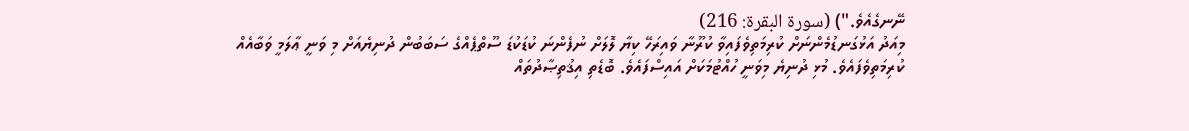ނޭނގެއެވެ.") (سورة البقرة: 216)
މިއަދު އަޅުގަނޑުމެންނަށް ކުރިމަތިވެފައިވާ ކުރޫނާ ވައިރަހޭ ކިޔާ ލޮލަށް ނުފެންނަ ކުޑަކުޑަ ސޫތްޕެއްގެ ސަބަބުން ދުނިޔެއަށް މި ވަނީ ޢާލަމީ ވަބާއެއް ކުރިމަތިވެފައެވެ. މުޅި ދުނިޔެ މިވަނީ ހުއްޓުމަކަށް އައިސްފައެވެ. ބޮޑެތި އިޤުތިޞާދުތައް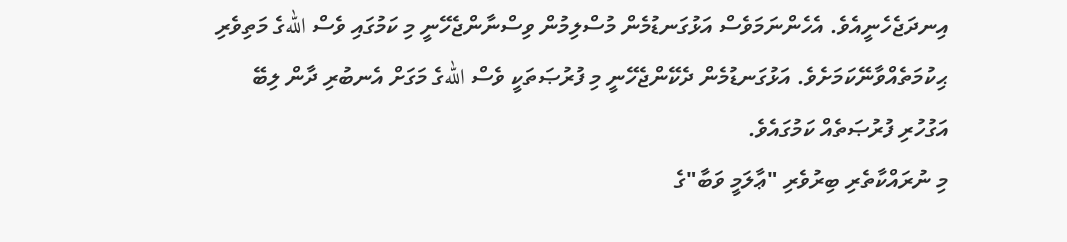އިނދަޖެހެނީއެވެ. އެހެންނަމަވެސް އަޅުގަނޑުމެން މުސްލިމުން ވިސްނާންޖެހޭނީ މި ކަމުގައި ވެސް اللهގެ މަތިވެރި ޙިކުމަތެއްވާނޭކަމަށެވެ. އަޅުގަނޑުމެން ދެކޭންޖެހޭނީ މި ފުރުޞަތަކީ ވެސް اللهގެ މަގަށް އެނބުރި ދާން ލިބޭ އަގުހުރި ފުރުޞަތެއް ކަމުގައެވެ.
މި ނުރައްކާތެރި ބިރުވެރި "ޢާލަމީ ވަބާ"ގެ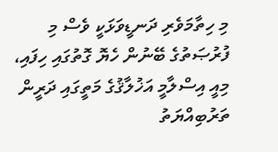މި ހިތާމަވެރި ދަނޑީވަޅަކީ ވެސް މި ފުރުޞަތުގެ ބޭނުން ހެޔޮ ގޮތުގައި ހިފައި، މިއީ އިސްލާމީ އަޚުލާޤުގެ މަތީގައި ދަރީން ތަރުބިއްޔަތު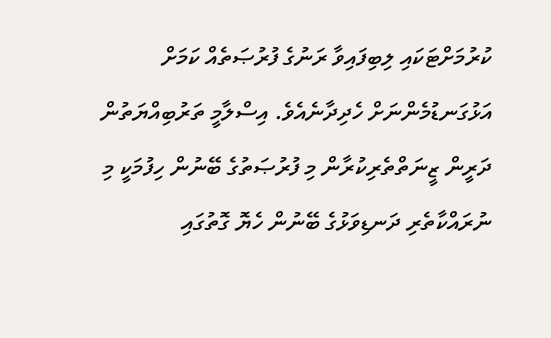ކުރުމަށްޓަކައި ލިބިފައިވާ ރަނުގެ ފުރުޞަތެއް ކަމަށް އަޅުގަނޑުމެންނަށް ހެދިދާނެއެވެ. އިސްލާމީ ތަރުބިއްޔަތުން ދަރީން ޒީނަތްތެރިކުރާން މި ފުރުޞަތުގެ ބޭނުން ހިފުމަކީ މި ނުރައްކާތެރި ދަނޑިވަޅުގެ ބޭނުން ހެޔޮ ގޮތުގައި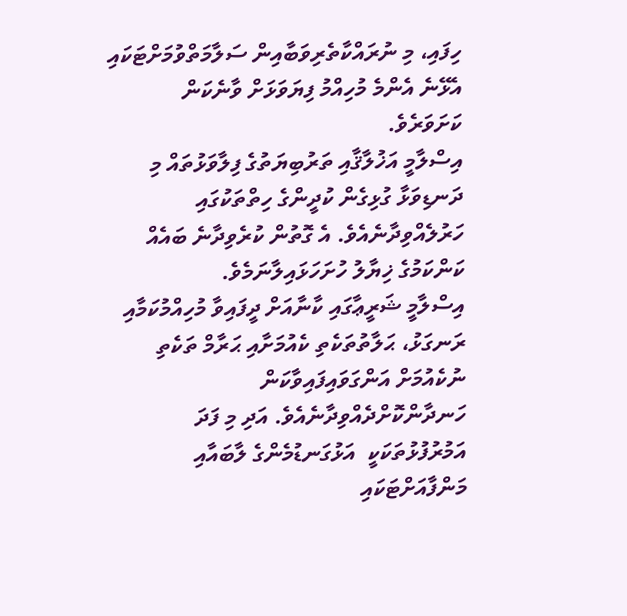ހިފައި، މި ނުރައްކާތެރިވަބާއިން ސަލާމަތްވުމަށްޓަކައި އެޅޭނެ އެންމެ މުހިއްމު ފިޔަވަޅަށް ވާނެކަން ކަށަވަރެވެ.
އިސްލާމީ އަޚުލާޤާއި ތަރުބިޔަތުގެ ފިލާވަޅުތައް މި ދަނޑިވަޅާ ގުޅިގެން ކުދީންގެ ހިތްތަކުގައި ހަރުލެއްވިދާނެއެވެ. އެ ގޮތުން ކުރެވިދާނެ ބައެއް ކަންކަމުގެ ޚިޔާލު ހުށަހަޅައިލާނަމެވެ.
އިސްލާމީ ޝަރީޢާގައި ކާނާއަށް ދީފައިވާ މުހިއްމުކަމާއި ރަނގަޅު، ޙަލާތުތަކެތި ކެއުމަށާއި ޙަރާމް ތަކެތި ނުކެއުމަށް އަންގަވައިފައިވާކަން ހަނދާންކޮށްދެއްވިދާނެއެވެ. އަދި މި ފަދަ އަމުރުފުޅުތަކަކީ  އަޅުގަނޑުމެންގެ ލާބައާއި މަންފާއަށްޓަކައި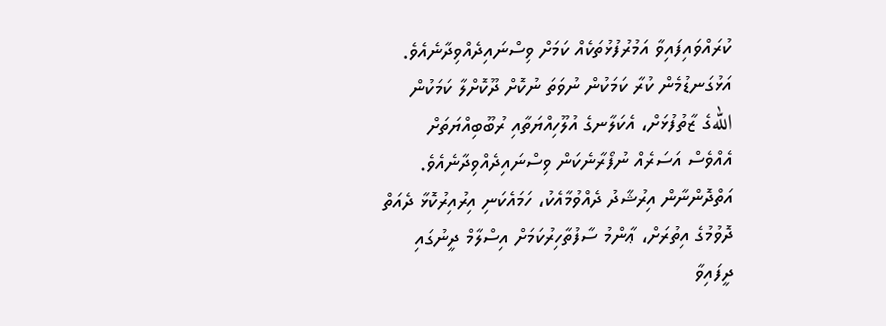ކުރައްވައިފައިވާ އަމުރުފުޅުތަކެއް ކަމަށް ވިސްނައިދެއްވިދާނެއެވެ. އަޅުގަނޑުމެން ކުރާ ކަމަކުން ނުވަތަ ނުކޮށް ދޫކޮށްލާ ކަމަކުން اللهގެ ޒާތުފުޅަށް، އެކަލާނގެ އުލޫހިއްޔަތާއި ރުބޫބިއްޔަތަށް އެއްވެސް އަސަރެއް ނުފޯރާނެކަން ވިސްނައިދެއްވިދާނެއެވެ.
އަތްދޮންނާން އިރުޝާދު ދެއްވުމާއެކު، ހަމައެކަނި އިރުއިރުކޮޅާ ދެއަތް ދޮވުމުގެ އިތުރަށް، ޢާންމު ސާފުތާހިރުކަމަށް އިސްލާމް ދީނުގައި ދީފައިވާ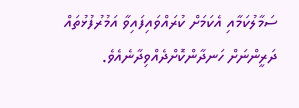ސަމާލުކަމާއި އެކަމަށް ކުރައްވައިފައިވާ އަމުރުފުޅުތައް ދަރީންނަށް ހަނދާންކޮށްދެއްވިދާނެއެވެ.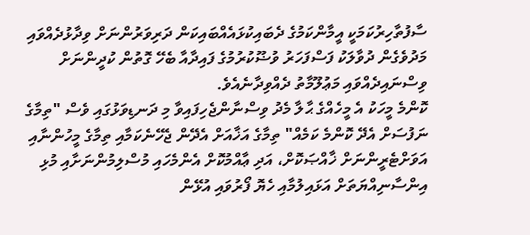ސާފުތާހިރުކަމަކީ އީމާންކަމުގެ ދެބައިކުޅައެއްބައިކަން ދަރިވަރުންނަށް ވިދާޅުދެއްވައި މަދުވެގެން ދުވާލަކު ފަސްފަހަރު ވުޟޫކުރުމުގެ ފައިދާއާ ބެހޭ ގޮތުން ކުދީންނަށް ވިސްނައިދެއްވައި މަޢުލޫމާތު ދެއްވިދާނެއެވެ.
ކޮންމެ މީހަކު އެ މީހެއްގެ ޙާލާ މެދު ވިސްނާންޖެހިފައިވާ މި ދަނޑިވަޅުގައި ވެސް "ތިމާގެ ނަފުސަށް އެދޭ ކޮންމެ ކަމެއް" ތިމާގެ އަޚާއަށް އެދޭން ޖެހޭނެކަމާއި ތިމާގެ މީހުންނާއި އަވަށްޓެރީންނަށް ޚާއްޞަކޮށް، އަދި ޢާއްމުކޮށް އެންމެހައި މުސްލިމުންނަށާއި މުޅި އިންސާނިއްޔަތަށް އަޅައިލުމާއި ހެޔޮ ފޯރުވައި އުޅޭން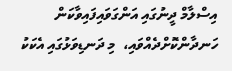އިސްލާމް ދީނުގައި އަންގަވައިފައިވާކަން ހަނދާންކޮށްދެއްވައި،  މި ދަނޑިވަޅުގައި އެކަކު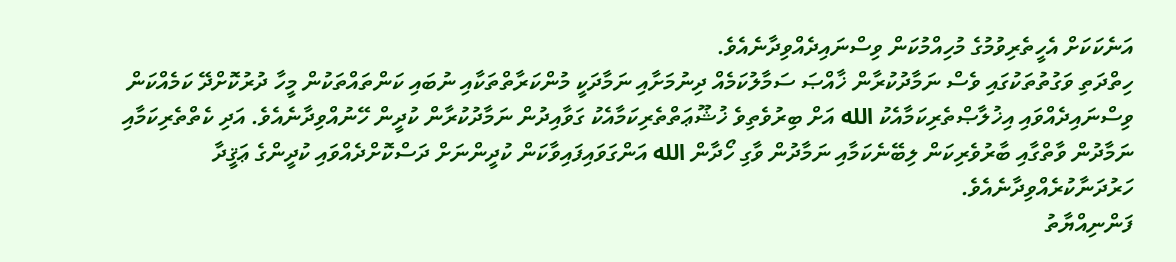އަނެކަކަށް އެހީތެރިވުމުގެ މުހިއްމުކަން ވިސްނައިދެއްވިދާނެއެވެ.
ހިތްދަތި ވަގުތުތަކުގައި ވެސް ނަމާދުކުރާން ޚާއްޞަ ސަމާލުކަމެއް ދިނުމަށާއި ނަމާދަކީ މުންކަރާތްތަކާއި ނުބައި ކަންތައްތަކުން މީހާ ދުރުކޮށްދޭ ކަމެއްކަން ވިސްނައިދެއްވައި އިޚުލާޞްތެރިކަމާއެކު الله އަށް ބިރުވެތިވެ ޚުޝޫޢަތްތެރިކަމާއެކު ގަވާއިދުން ނަމާދުކުރާން ކުދީން ހޭނުއްވިދާނެއެވެ. އަދި ކެތްތެރިކަމާއި ނަމާދުން ވާތްގާއި ބާރުވެރިކަން ލިބޭނެކަމާއި ނަމާދުން ވާގި ހޯދާން الله އަންގަވައިފައިވާކަން ކުދީންނަށް ދަސްކޮށްދެއްވައި ކުދީންގެ ޢަޤީދާ ހަރުދަނާކުރެއްވިދާނެއެވެ.
ފަންނިއްޔާތު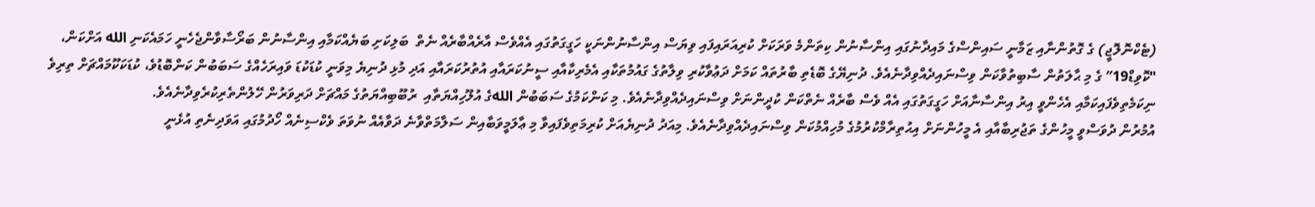(ޓެކްނޮލޮޖީ) ގެ ގޮތުންނާއި ޒަމާނީ ސައިންސްގެ މައިދާނުގައި އިންސާނުން ކިތަންމެ ވަރަކަށް ކުރިއަރައިފައި ވިޔަސް އިންސާނުންނަކީ ހަގީގަތުގައި އެއްވެސް އާރެއްބާރެއް ނެތް  ބަލިކަށި ބަޔެއްކަމާއި އިންސާނުން ބަރޯސާވާންޖެހެނީ ހަމައެކަނި الله އަށްކަން، "ކޮވިޑް19″ ގެ މި ޙާލަތުން ސާބިތުވާކަން ވިސްނައިދެއްވިދާނެއެވެ. ދުނިޔޭގެ ބޮޑެތި ބާރުތައް ކަމަށް ދަޢުވާކުރި ވިލާތުގެ ގައުމުތަކާއި އެމެރިކާއާއި ސީނުކަރައާއި އުތުރުކަރައާއި އަދި މުޅި ދުނިޔެ މިވަނީ ކުޑަކުޑަ ވައިރަހެއްގެ ސަބަބުން ކަންބޮޑުވެ، ކުޑަކަކޫމައްޗަށް ތިރިވެ ނިކަމެތިވެފައިކަމާއި އެހެންވީ އިރު އިންސާނާއަށް ހަގީގަތުގައި އެއް ވެސް ބާރެއް ނެތްކަން ކުދީންނަށް ވިސްނައިދެއްވިދާނެއެވެ. މި ކަންކަމުގެ ސަބަބުން اللهގެ އުލޫހިއްޔަތާއި  ރުބޫބިއްޔަތުގެ މައްޗަށް ދަރިވަރުން ހޭލުންތެރިކުރެވިދާނެއެވެ.
އުމުރުން ދުވަސްވީ މީހުންގެ ތަޖުރިބާއާއި އެ މީހުންނަށް އިޙުތިރާމްކުރުމުގެ މުހިއްމުކަން ވިސްނައިދެއްވިދާނެއެވެ. މިއަދު ދުނިޔެއަށް ކުރިމަތިވެފައިވާ މި ޢާލަމީވަބާއިން ސަލާމަތްވާނެ ދަވާއެއް ނުވަތަ ވެކްސިނެއް ހޯދުމުގައި އަވަދިނެތި އުޅެނީ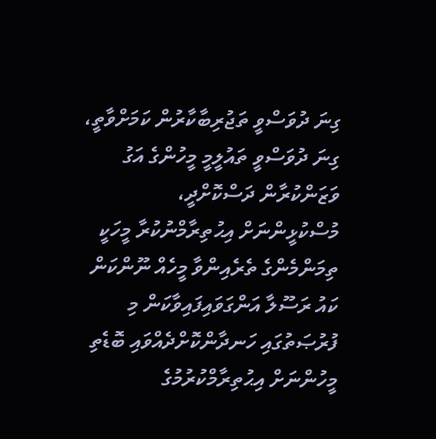ގިނަ ދުވަސްވީ ތަޖުރިބާކާރުން ކަމަށްވާތީ، ގިނަ ދުވަސްވީ ތައުލީމީ މީހުންގެ އަގު ވަޒަންކުރާން ދަސްކޮށްދީ، މުސްކުޅީންނަށް އިޙުތިރާމްނުކުރާ މީހަކީ ތިމަންމެންގެ ތެރެއިންވާ މީހެއް ނޫންކަން ކައު ރަސޫލާ އަންގަވައިފައިވާކަން މި ފުރުޞަތުގައި ހަނދާންކޮށްދެއްވައި ބޮޑެތި މީހުންނަށް އިޙުތިރާމްކުރުމުގެ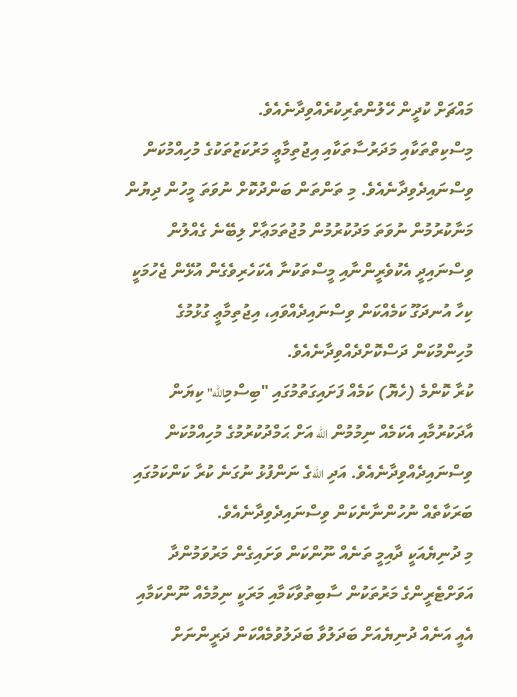މައްޗަށް ކުދީން ހޭލުންތެރިކުރެއްވިދާނެއެވެ.
މިސްކިތްތަކާއި މަދަރުސާތަކާއި އިޖުތިމާޢީ މަރުކަޒުތަކުގެ މުހިއްމުކަން ވިސްނައިދެވިދާނެއެވެ. މި ތަންތަން ބަންދުކޮށް ނުވަތަ މީހުން ދިޔުން މަނާކުރުމުން ނުވަތަ މަދުކުރުމުން މުޖުތަމަޢާށް ލިބޭނެ ގެއްލުން ވިސްނައިދީ އެކުވެރީންނާއި މީސްތަކުނާ އެކަހެރިވެގެން އުޅޭން ޖެހުމަކީ ކިހާ އުނދަގޫ ކަމެއްކަން ވިސްނައިދެއްވައި، އިޖުތިމާޢީ ގުޅުމުގެ މުހިންމުކަން ދަސްކޮށްދެއްވިދާނެއެވެ.
ކުރާ ކޮންމެ (ހެޔޮ) ކަމެއް ފަށައިގަތުމުގައި "ބިސްމިالله" ކިޔަން އާދަކުރުމާއި އެކަމެއް ނިމުމުން الله އަށް ޙަމްދުކުރުމުގެ މުހިއްމުކަން ވިސްނައިދެއްވިދާނެއެވެ. އަދި اللهގެ ނަންފުޅު ނުގަނެ ކުރާ ކަންކަމުގައި ބަރަކާތެއް ނުހުންނާނެކަން ވިސްނައިދެވިދާނެއެވެ.
މި ދުނިޔެއަކީ ދާއިމީ ތަނެއް ނޫންކަން ވަށައިގެން މަރުވަމުންދާ އަވަށްޓެރީންގެ މަރުތަކުން ސާބިތުވާކަމާއި މަރަކީ ނިމުމެއް ނޫންކަމާއި އެއީ އަނެއް ދުނިޔެއަށް ބަދަލުވާ ބަދަލުވުމެއްކަން ދަރީންނަށް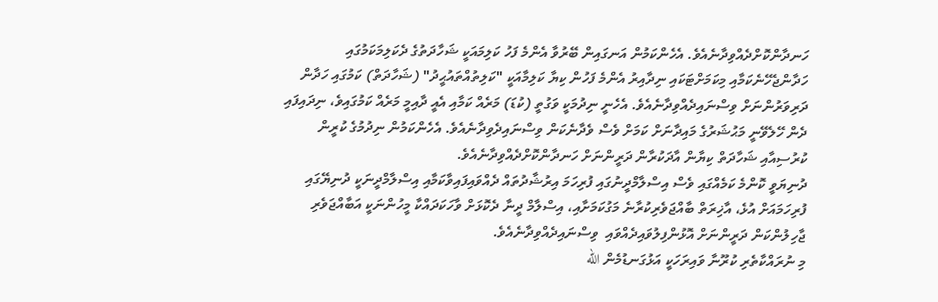ހަނދާންކޮށްދެއްވިދާނެއެވެ. އެހެންކަމުން އަނގައިން ބޭރުވާ އެންމެ ފަހު ކަލިމައަކީ ޝަހާދަތުގެ ދެކަލިމަކަމުގައި ހަދާންޖެހޭނެކަމާއި މިކަމަށްޓަކައި ނިދާއިރު އެންމެ ފަހުން ކިޔާ ކަލިމާއަކީ "ކަލިތުއްތައުޙީދު" (ޝަހާދަތް) ކަމުގައި ހަދާން ދަރިވަރުންނަށް ވިސްނައިދެއްވިދާނެއެވެ. އެހެނީ ނިދުމަކީ ވަގުތީ (ކުޑަ) މަރެއް ކަމާއި އެއީ ދާއިމީ މަރެއް ކަމުގައިވެ، ނިދައިފައި ދެން ހޭލެވޭނީ މަޙުޝަރުގެ މައިދާނަށް ކަމަށް ވެސް ވެދާނެކަން ވިސްނައިދެވިދާނެއެވެ. އެހެންކަމުން ނިދުމުގެ ކުރީން ކުރުސިއާއި ޝަހާދަތް ކިޔާން އާދަކުރާން ދަރީންނަށް ހަނދާންކޮށްދެއްވިދާނެއެވެ.
ދުނިޔަވީ ކޮންމެ ކަމެއްގައި ވެސް އިސްލާމްދީނުގައި ފުރިހަމަ އިރުޝާދުތައް ދެއްވައިފައިވާކަމާއި އިސްލާމްދީނަކީ ދުނިޔޭގައި ފުރިހަމައަށް އުޅެ، އާޚިރަތް ބާއްޖަވެރިކުރާނެ މަގުކަމަށާއި، އިސްލާމް ދީނާ ދެކޮޅަށް ވާހަކަދައްކާ މީހުންނަކީ އަބާއްޖަވެރި ޖާހިލުންކަން ދަރީންނަށް އޮޅުންފިލުވައިދެއްވައި  ވިސްނައިދެއްވިދާނެއެވެ.
މި ނުރައްކާތެރި ކުރޫނާ ވައިރަހަކީ އަޅުގަނޑުމެން الله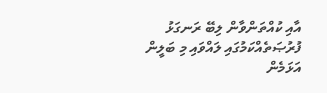އާއި ކުއްތަންވާން ލިބޭ ރަނގަޅު ފުރުޞަތެއްކަމުގައި ލައްވައި މި ބަލީން އަޅަމެން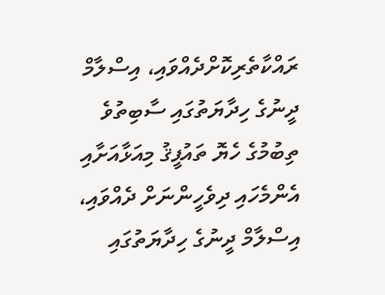ރައްކާތެރިކޮށްދެއްވައި، އިސްލާމް ދީނުގެ ހިދާޔަތުގައި ސާބިތުވެ ތިބުމުގެ ހެޔޮ ތައުފީޤު މިއަޅާއަށާއި އެންމެހައި ދިވެހީންނަށް ދެއްވައި، އިސްލާމް ދީނުގެ ހިދާޔަތުގައި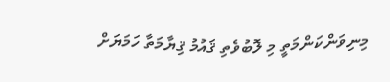މިނިވަންކަންމަތީ މި ލޮބުވެތި ޤައުމު ޤިޔާމަތާ ހަމަޔަށް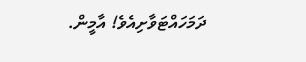ދަމަހައްޓަވާށިއެވެ! އާމީން.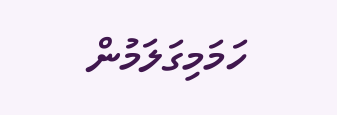ހަމަމިގަލަމުން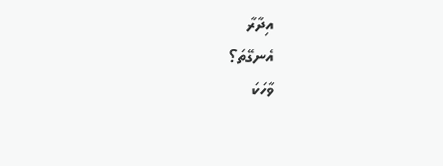އިދާރާ
އެނގޭތަ؟
ވާހަކަ